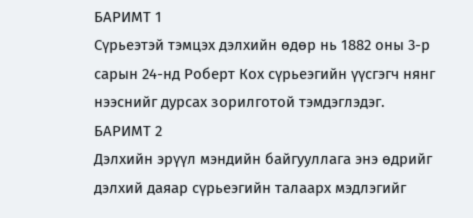БАРИМТ 1
Сүрьеэтэй тэмцэх дэлхийн өдөр нь 1882 оны 3-р сарын 24-нд Роберт Кох сүрьеэгийн үүсгэгч нянг нээснийг дурсах зорилготой тэмдэглэдэг.
БАРИМТ 2
Дэлхийн эрүүл мэндийн байгууллага энэ өдрийг дэлхий даяар сүрьеэгийн талаарх мэдлэгийг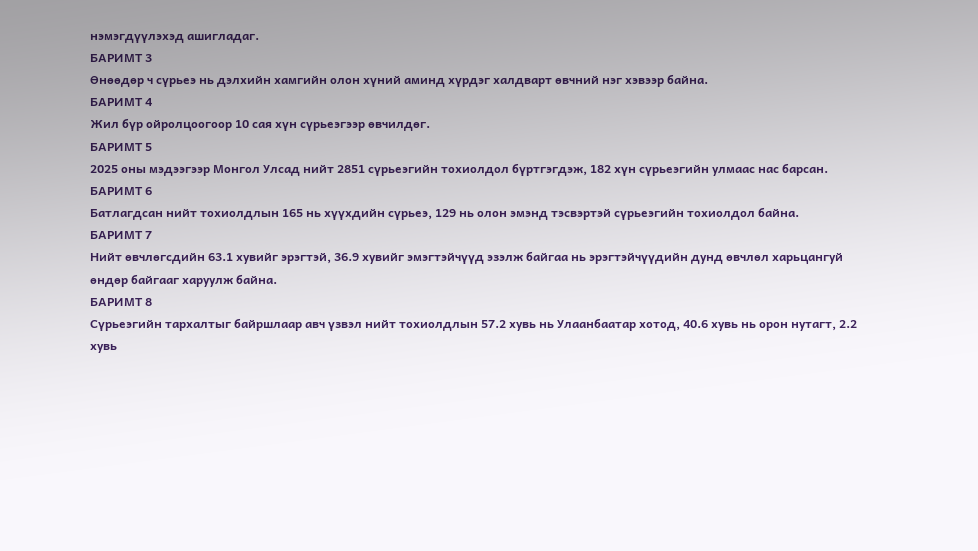нэмэгдүүлэхэд ашигладаг.
БАРИМТ 3
Өнөөдөр ч сүрьеэ нь дэлхийн хамгийн олон хүний аминд хүрдэг халдварт өвчний нэг хэвээр байна.
БАРИМТ 4
Жил бүр ойролцоогоор 10 сая хүн сүрьеэгээр өвчилдөг.
БАРИМТ 5
2025 оны мэдээгээр Монгол Улсад нийт 2851 сүрьеэгийн тохиолдол бүртгэгдэж, 182 хүн сүрьеэгийн улмаас нас барсан.
БАРИМТ 6
Батлагдсан нийт тохиолдлын 165 нь хүүхдийн сүрьеэ, 129 нь олон эмэнд тэсвэртэй сүрьеэгийн тохиолдол байна.
БАРИМТ 7
Нийт өвчлөгсдийн 63.1 хувийг эрэгтэй, 36.9 хувийг эмэгтэйчүүд эзэлж байгаа нь эрэгтэйчүүдийн дунд өвчлөл харьцангуй өндөр байгааг харуулж байна.
БАРИМТ 8
Сүрьеэгийн тархалтыг байршлаар авч үзвэл нийт тохиолдлын 57.2 хувь нь Улаанбаатар хотод, 40.6 хувь нь орон нутагт, 2.2 хувь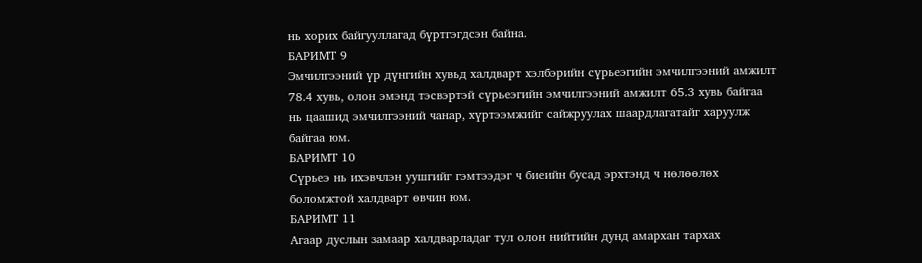нь хорих байгууллагад бүртгэгдсэн байна.
БАРИМТ 9
Эмчилгээний үр дүнгийн хувьд халдварт хэлбэрийн сүрьеэгийн эмчилгээний амжилт 78.4 хувь, олон эмэнд тэсвэртэй сүрьеэгийн эмчилгээний амжилт 65.3 хувь байгаа нь цаашид эмчилгээний чанар, хүртээмжийг сайжруулах шаардлагатайг харуулж байгаа юм.
БАРИМТ 10
Сүрьеэ нь ихэвчлэн уушгийг гэмтээдэг ч биеийн бусад эрхтэнд ч нөлөөлөх боломжтой халдварт өвчин юм.
БАРИМТ 11
Агаар дуслын замаар халдварладаг тул олон нийтийн дунд амархан тархах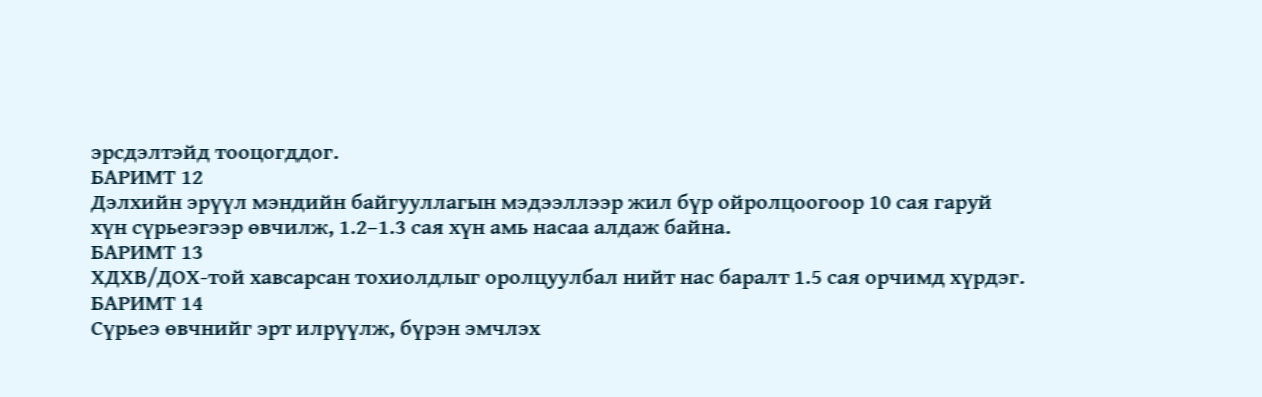эрсдэлтэйд тооцогддог.
БАРИМТ 12
Дэлхийн эрүүл мэндийн байгууллагын мэдээллээр жил бүр ойролцоогоор 10 сая гаруй хүн сүрьеэгээр өвчилж, 1.2–1.3 сая хүн амь насаа алдаж байна.
БАРИМТ 13
ХДХВ/ДОХ-той хавсарсан тохиолдлыг оролцуулбал нийт нас баралт 1.5 сая орчимд хүрдэг.
БАРИМТ 14
Сүрьеэ өвчнийг эрт илрүүлж, бүрэн эмчлэх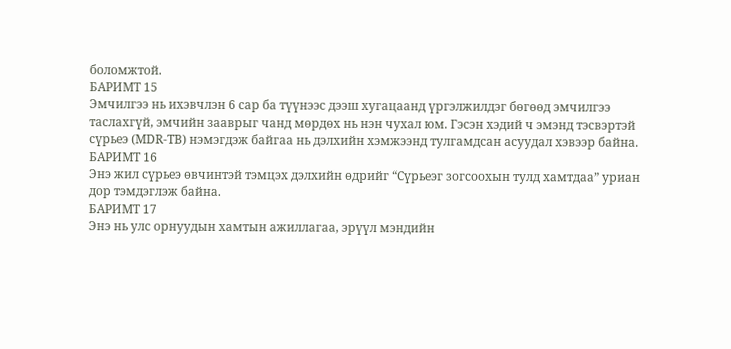боломжтой.
БАРИМТ 15
Эмчилгээ нь ихэвчлэн 6 сар ба түүнээс дээш хугацаанд үргэлжилдэг бөгөөд эмчилгээ таслахгүй, эмчийн зааврыг чанд мөрдөх нь нэн чухал юм. Гэсэн хэдий ч эмэнд тэсвэртэй сүрьеэ (MDR-TB) нэмэгдэж байгаа нь дэлхийн хэмжээнд тулгамдсан асуудал хэвээр байна.
БАРИМТ 16
Энэ жил сүрьеэ өвчинтэй тэмцэх дэлхийн өдрийг “Сүрьеэг зогсоохын тулд хамтдаа” уриан дор тэмдэглэж байна.
БАРИМТ 17
Энэ нь улс орнуудын хамтын ажиллагаа, эрүүл мэндийн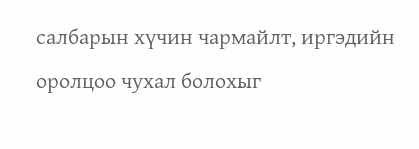салбарын хүчин чармайлт, иргэдийн оролцоо чухал болохыг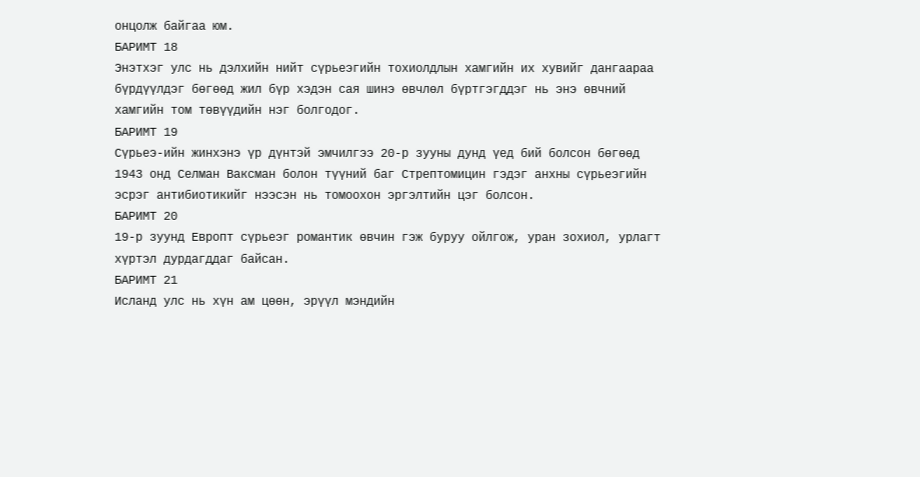онцолж байгаа юм.
БАРИМТ 18
Энэтхэг улс нь дэлхийн нийт сүрьеэгийн тохиолдлын хамгийн их хувийг дангаараа бүрдүүлдэг бөгөөд жил бүр хэдэн сая шинэ өвчлөл бүртгэгддэг нь энэ өвчний хамгийн том төвүүдийн нэг болгодог.
БАРИМТ 19
Сүрьеэ-ийн жинхэнэ үр дүнтэй эмчилгээ 20-р зууны дунд үед бий болсон бөгөөд 1943 онд Селман Ваксман болон түүний баг Стрептомицин гэдэг анхны сүрьеэгийн эсрэг антибиотикийг нээсэн нь томоохон эргэлтийн цэг болсон.
БАРИМТ 20
19-р зуунд Европт сүрьеэг романтик өвчин гэж буруу ойлгож, уран зохиол, урлагт хүртэл дурдагддаг байсан.
БАРИМТ 21
Исланд улс нь хүн ам цөөн, эрүүл мэндийн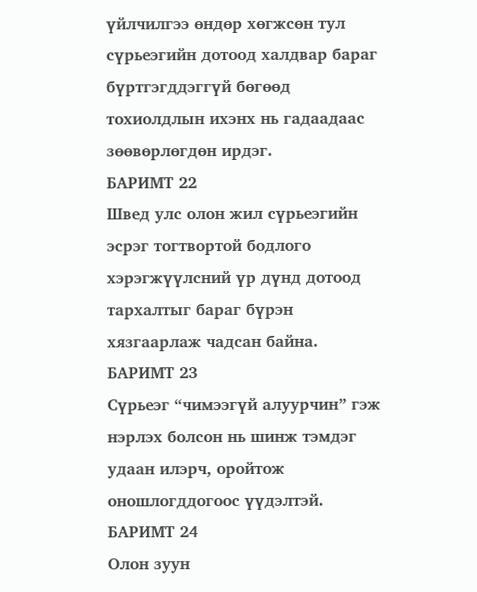үйлчилгээ өндөр хөгжсөн тул сүрьеэгийн дотоод халдвар бараг бүртгэгддэггүй бөгөөд тохиолдлын ихэнх нь гадаадаас зөөвөрлөгдөн ирдэг.
БАРИМТ 22
Швед улс олон жил сүрьеэгийн эсрэг тогтвортой бодлого хэрэгжүүлсний үр дүнд дотоод тархалтыг бараг бүрэн хязгаарлаж чадсан байна.
БАРИМТ 23
Сүрьеэг “чимээгүй алуурчин” гэж нэрлэх болсон нь шинж тэмдэг удаан илэрч, оройтож оношлогддогоос үүдэлтэй.
БАРИМТ 24
Олон зуун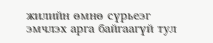жилийн өмнө сүрьеэг эмчлэх арга байгаагүй тул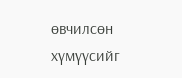өвчилсөн хүмүүсийг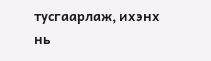тусгаарлаж, ихэнх нь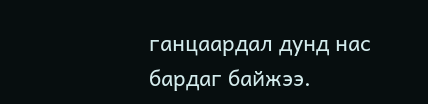ганцаардал дунд нас бардаг байжээ.